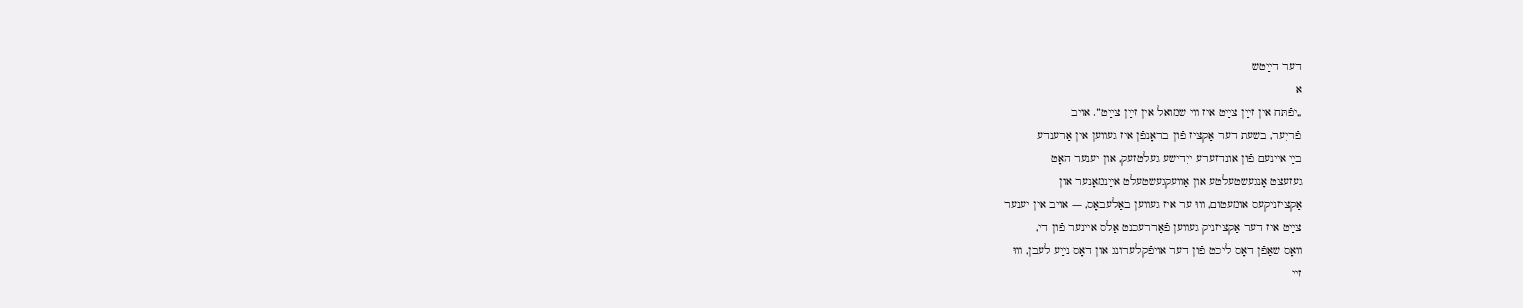דער דײַטש
א
„יפֿתּח אין זײַן צײַט איז װי שמואל אין זײַן צײַט“. אױב
פֿריִער, בשעת דער אַקציז פֿון בראָנפֿן איז געװען אין אַרענדע
בײַ אײנעם פֿון אונדזערע ייִדישע געלטזעק, און יענער האָט
געזעצט אָנגעשטעלטע און אַװעקגעשטעלט אײַנמאָנער און
אַקציזניקעס אומעטום, װוּ ער איז געװען באַלעבאָס, ― אױב אין יענער
צײַט איז דער אַקציזניק געװען פֿאַררעכנט אַלס אײנער פֿון די,
װאָס שאַפֿן דאָס ליכט פֿון דער אױפֿקלערונג און דאָס נײַע לעבן, װוּ
זײ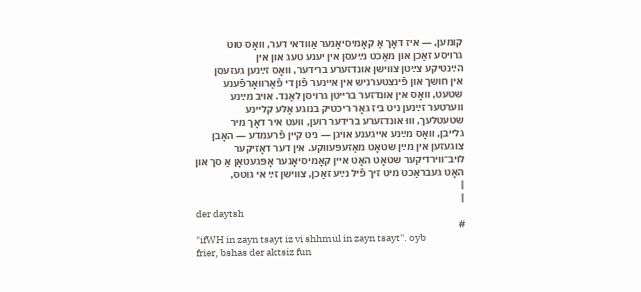קומען, ― איז דאָך אַ קאָמיסיאָנער אַװדאי דער, װאָס טוט
גרױסע זאַכן און מאַכט נײַעסן אין יענע טעג און אין
הײַנטיקע צײַטן צװישן אונדזערע ברידער, װאָס זײַנען געזעסן
אין חושך און פֿינצטערניש אין אײנער פֿון די פֿאַרװאָרפֿענע
שטעט, װאָס אין אונדזער ברײטן גרױסן לאַנד. אױב מײַנע
װערטער זײַנען ניט ביז גאָר ריכטיק בנוגע אַלע קלײנע
שטעטלעך, װוּ אונדזערע ברידער רוען, װעט איר דאָך מיר
גלײבן, װאָס מײַנע אײגענע אױגן ― ניט קײן פֿרעמדע ― האָבן
צוגעזען אין מײַן שטאָט מאַזעפּעװקע. אין דער דאָזיקער
לױב־װירדיקער שטאָט האָט אײן קאָמיסיאָנער אָפּגעטאָן אַ סך און
האָט געבראַכט מיט זיך פֿיל נײַע זאַכן, צװישן זײַ אי גוטס,
|
|
der daytsh
#
"ifWH in zayn tsayt iz vi shhmul in zayn tsayt''. oyb
frier, bshas der aktsiz fun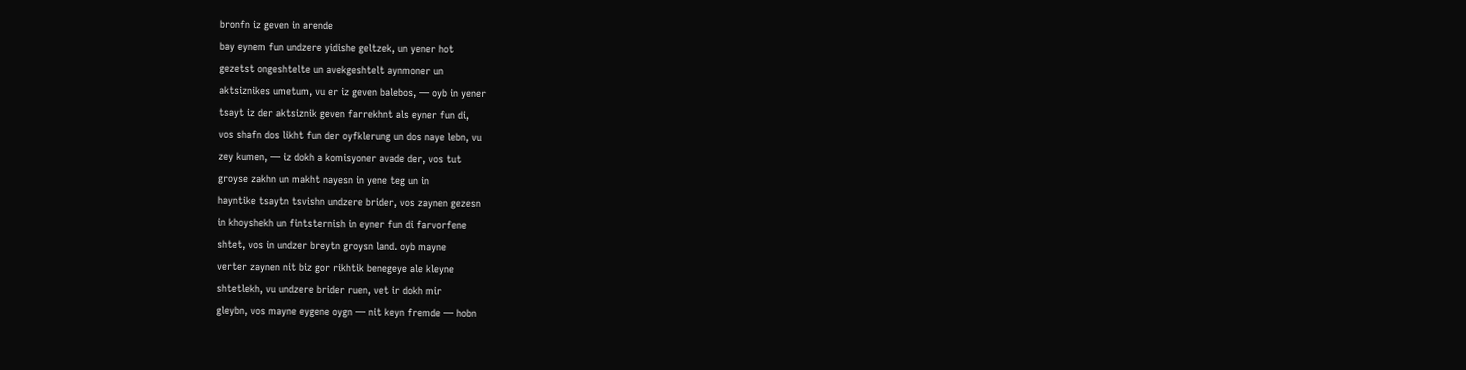bronfn iz geven in arende
bay eynem fun undzere yidishe geltzek, un yener hot
gezetst ongeshtelte un avekgeshtelt aynmoner un
aktsiznikes umetum, vu er iz geven balebos, ― oyb in yener
tsayt iz der aktsiznik geven farrekhnt als eyner fun di,
vos shafn dos likht fun der oyfklerung un dos naye lebn, vu
zey kumen, ― iz dokh a komisyoner avade der, vos tut
groyse zakhn un makht nayesn in yene teg un in
hayntike tsaytn tsvishn undzere brider, vos zaynen gezesn
in khoyshekh un fintsternish in eyner fun di farvorfene
shtet, vos in undzer breytn groysn land. oyb mayne
verter zaynen nit biz gor rikhtik benegeye ale kleyne
shtetlekh, vu undzere brider ruen, vet ir dokh mir
gleybn, vos mayne eygene oygn ― nit keyn fremde ― hobn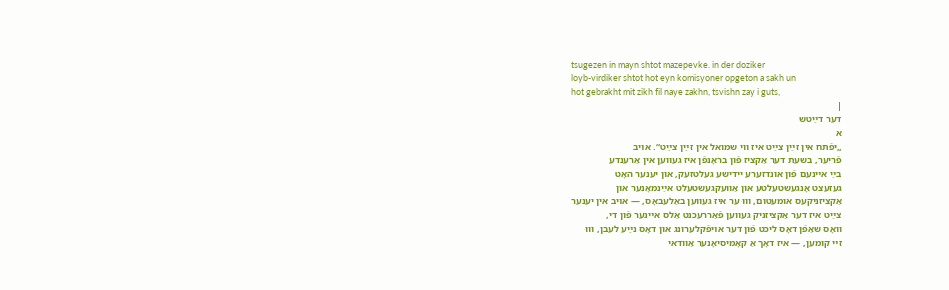tsugezen in mayn shtot mazepevke. in der doziker
loyb-virdiker shtot hot eyn komisyoner opgeton a sakh un
hot gebrakht mit zikh fil naye zakhn, tsvishn zay i guts,
|
דער דײַטש
א
„יפֿתּח אין זײַן צײַט איז װי שמואל אין זײַן צײַט“. אױב
פֿריִער, בשעת דער אַקציז פֿון בראָנפֿן איז געװען אין אַרענדע
בײַ אײנעם פֿון אונדזערע ייִדישע געלטזעק, און יענער האָט
געזעצט אָנגעשטעלטע און אַװעקגעשטעלט אײַנמאָנער און
אַקציזניקעס אומעטום, װוּ ער איז געװען באַלעבאָס, ― אױב אין יענער
צײַט איז דער אַקציזניק געװען פֿאַררעכנט אַלס אײנער פֿון די,
װאָס שאַפֿן דאָס ליכט פֿון דער אױפֿקלערונג און דאָס נײַע לעבן, װוּ
זײ קומען, ― איז דאָך אַ קאָמיסיאָנער אַװדאי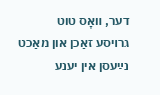דער, װאָס טוט
גרױסע זאַכן און מאַכט נײַעסן אין יענע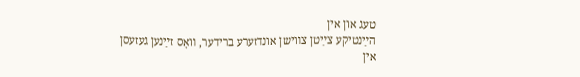טעג און אין
הײַנטיקע צײַטן צװישן אונדזערע ברידער, װאָס זײַנען געזעסן
אין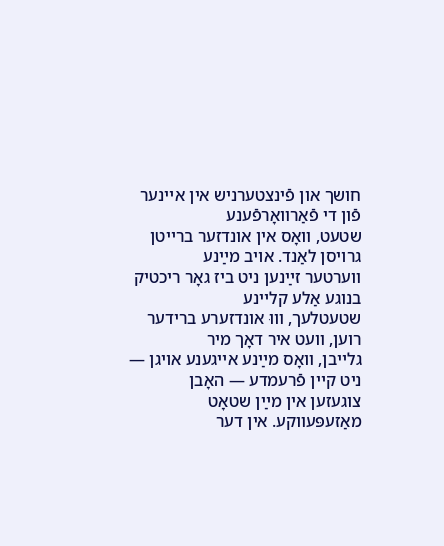חושך און פֿינצטערניש אין אײנער פֿון די פֿאַרװאָרפֿענע
שטעט, װאָס אין אונדזער ברײטן גרױסן לאַנד. אױב מײַנע
װערטער זײַנען ניט ביז גאָר ריכטיק בנוגע אַלע קלײנע
שטעטלעך, װוּ אונדזערע ברידער רוען, װעט איר דאָך מיר
גלײבן, װאָס מײַנע אײגענע אױגן ― ניט קײן פֿרעמדע ― האָבן
צוגעזען אין מײַן שטאָט מאַזעפּעװקע. אין דער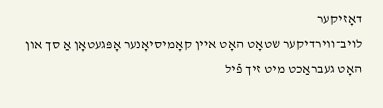דאָזיקער
לױב־װירדיקער שטאָט האָט אײן קאָמיסיאָנער אָפּגעטאָן אַ סך און
האָט געבראַכט מיט זיך פֿיל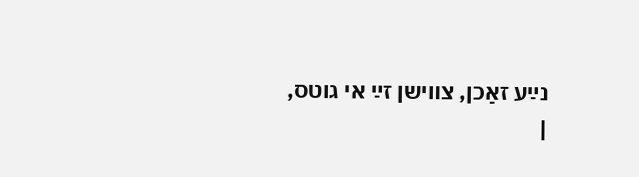נײַע זאַכן, צװישן זײַ אי גוטס,
|